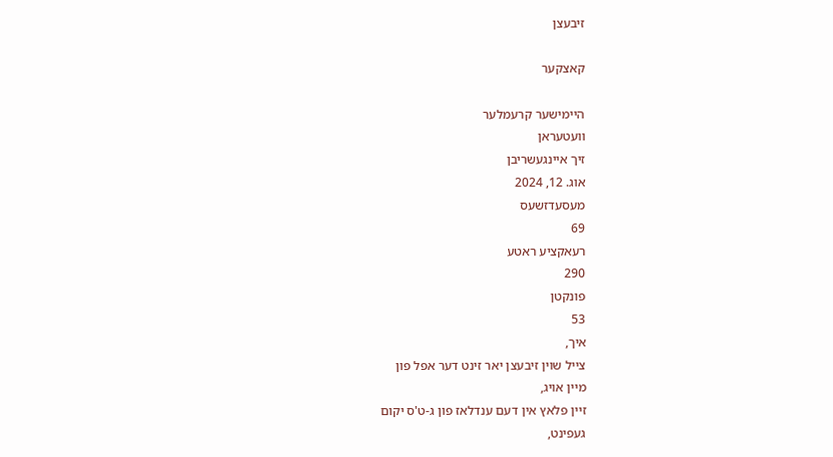זיבעצן

קאצקער

היימישער קרעמלער
וועטעראן
זיך איינגעשריבן
אוג. 12, 2024
מעסעדזשעס
69
רעאקציע ראטע
290
פונקטן
53
איך,
צייל שוין זיבעצן יאר זינט דער אפל פון
מיין אויג,
זיין פלאץ אין דעם ענדלאז פון ג-ט'ס יקום
געפינט,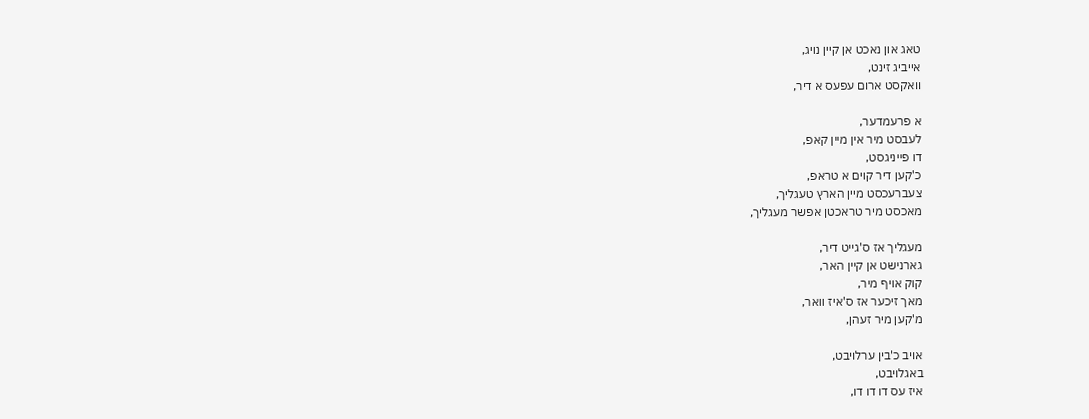טאג און נאכט אן קיין נויג,
אייביג זינט,
וואקסט ארום עפעס א דיר,

א פרעמדער,
לעבסט מיר אין מיין קאפ,
דו פייניגסט,
כ'קען דיר קוים א טראפ,
צעברעכסט מיין הארץ טעגליך,
מאכסט מיר טראכטן אפשר מעגליך,

מעגליך אז ס'גייט דיר,
גארנישט אן קיין האר,
קוק אויף מיר,
מאך זיכער אז ס'איז וואר,
מ'קען מיר זעהן,

אויב כ'בין ערלויבט,
באגלויבט,
איז עס דו דו דו,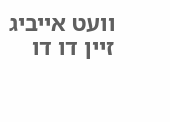וועט אייביג זיין דו דו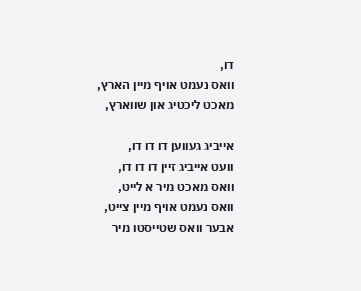דו,
וואס נעמט אויף מיין הארץ,
מאכט ליכטיג און שווארץ,

אייביג געווען דו דו דו,
וועט אייביג זיין דו דו דו,
וואס מאכט מיר א לייט,
וואס נעמט אויף מיין צייט,
אבער וואס שטייסטו מיר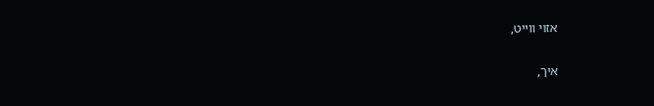אזוי ווייט,

איך,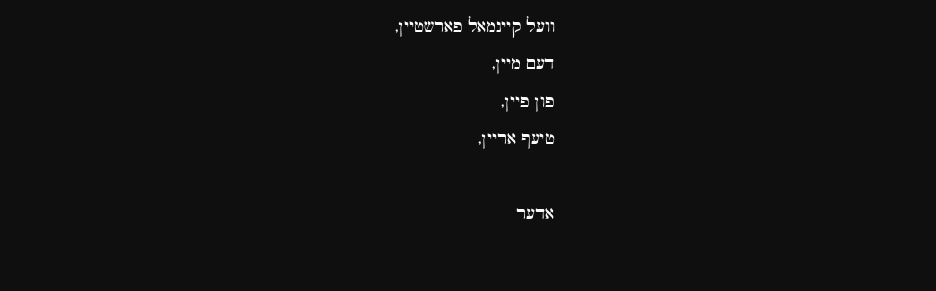וועל קיינמאל פארשטיין,
דעם מיין,
פון פיין,
טיעף אריין,

אדער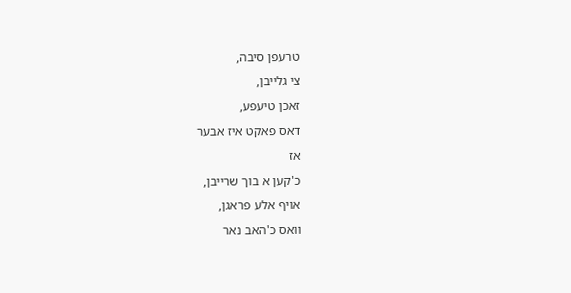טרעפן סיבה,
צי גלייבן,
זאכן טיעפע,
דאס פאקט איז אבער
אז
כ'קען א בוך שרייבן,
אויף אלע פראגן,
וואס כ'האב נאר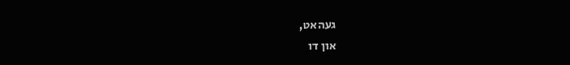געהאט,
און דו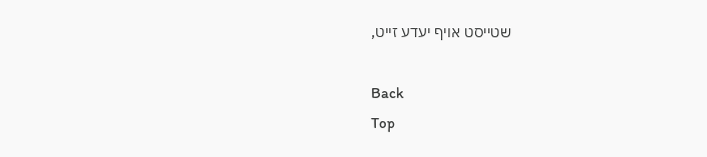שטייסט אויף יעדע זייט,

Back
Top